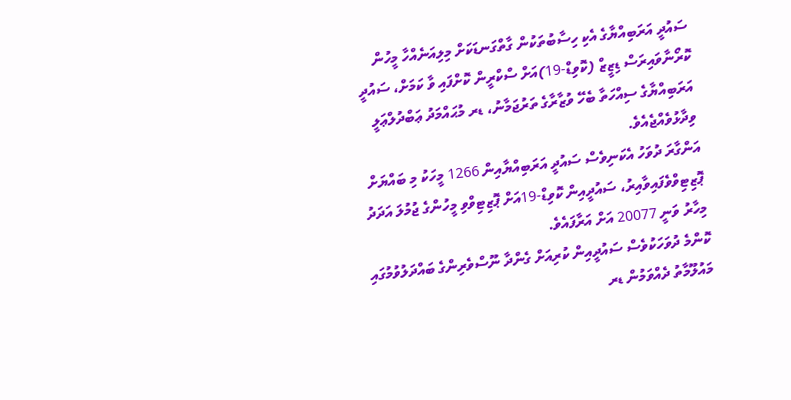ސައުދީ އަރަބިއްޔާގެ އެކި ހިސާބުތަކުން ގާތްގަނޑަކަށް މިލިއަނެއްހާ މީހުން ކޮރޯނާވައިރަސް ޑިޒީޒް (ކޮވިޑް-19)އަށް ސްކްރީން ކޮށްފައި ވާ ކަމަށް، ސައުދީ އަރަބިއްޔާގެ ސިއްހަތާ ބެހޭ ވުޒާރާގެ ތަރުޖަމާނު، ޑރ މުޙައްމަދު ޢަބްދުލްޢަލީ ވިދާޅުވެއްޖެއެވެ.
އަންގާރަ ދުވަހު އެކަނިވެސް ސައުދީ އަރަބިއްޔާއިން 1266 މީހަކު މި ބައްޔަށް ޕޮޒިޓިވްވެފައިވާއިރު، ސައުދީއިން ކޮވިޑް-19އަށް ޕޮޒިޓިވްވި މީހުންގެ ޖުމުލަ އަދަދު މިހާރު ވަނީ 20077 އަށް އަރާފައެވެ.
ކޮންމެ ދުވަހަކުވެސް ސައުދީއިން ކުރިއަށް ގެންދާ ނޫސްވެރިންގެ ބައްދަލުވުމުގައި މައުލޫމާތު ދެއްވަމުން ޑރ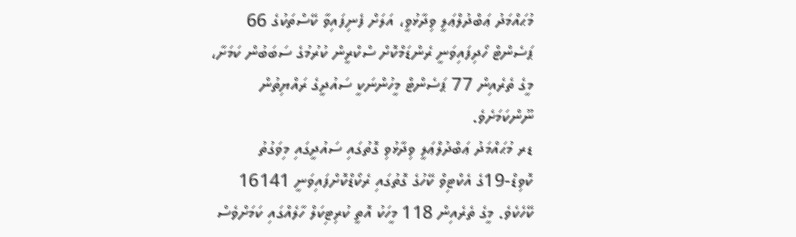މުޙައްމަދު ޢަބްދުލްޢަލީ ވިދާޅުވީ، އަލަށް ފެނިފައިވާ ކޭސްތަކުގެ 66 ޕަސެންޓް ހޯދިފައިވަނީ ރެންޑަމްކޮށް ސްކްރީން ކުރުމުގެ ސަބަބުން ކަމަށާ، މީގެ ތެރެއިން 77 ޕަސެންޓް މީހުންނަކީ ސައުދީގެ ރައްޔިތުން ނޫންކަމަށެވެ.
ޑރ މުޙައްމަދު ޢަބްދުލްޢަލީ ވިދާޅުވި ގޮތުގައި ސައުދީގައި މިވަގުތު ކޮވިޑް-19ގެ އެކްޓިވް ކޭހުގެ ގޮތުގައި ރެކޯޑްކޮށްފައިވަނީ 16141 ކޭހެކެވެ. މީގެ ތެރެއިން 118 މީހަކު އޮތީ ކުރިޓިކަލް ހާލެއްގައި ކަމަށްވެސް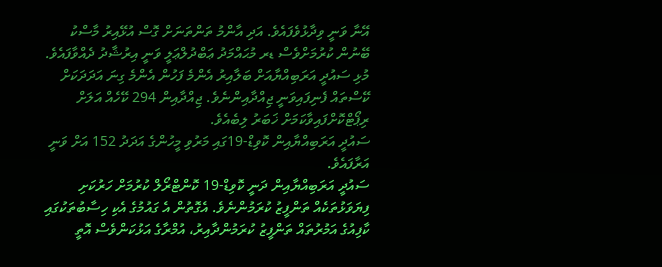އޭނާ ވަނީ ވިދާޅުވެފައެވެ. އަދި އާންމު ތަންތަނަށް ގޮސް އުޅޭއިރު މާސްކު ބޭނުން ކުރުމަށްވެސް ޑރ މުޙައްމަދު ޢަބްދުލްޢަލީ ވަނީ އިރުޝާދު ދެއްވާފައެވެ.
މުޅި ސައުދީ އަރަބިއްޔާއަށް ބަލާއިރު އެންމެ ފަހުން އެންމެ ގިނަ އަދަދަކަށް ކޭސްތައް ފެނިފައިވަނީ ޖިއްދާއިންނެވެ. ޖިއްދާއިން 294 ކޭހެއް އަލަށް ރިޕޯޓްކޮށްފައިވާކަމަށް ޚަބަރު ލިބެއެވެ.
ސައުދީ އަރަބިއްޔާއިން ކޮވިޑް-19ގައި މަރުވި މީހުންގެ އަދަދު 152 އަށް ވަނީ އަރާފައެވެ.
ސައުދީ އަރަބިއްޔާއިން ދަނީ ކޮވިޑް-19 ކޮންޓްރޯލް ކުރުމަށް ހަރުކަށި ފިޔަވަޅުތަކެއް ތަންފީޒު ކުރަމުންނެވެ. އެގޮތުން އެ ގައުމުގެ އެކި ހިސާބުތަކުގައި ކާފިއުގެ އަމުރުތައް ތަންފީޒު ކުރަމުންދާއިރު، އުމްރާގެ އަޅުކަންވެސް އޮތީ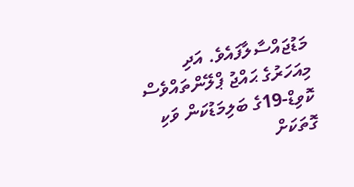މަޑުޖައްސާލާފައެވެ. އަދި މިއަހަރުގެ ޙައްޖު ޕްލޭންތައްވެސް ކޮވިޑް-19ގެ ބަލިމަޑުކަން ވަކި ގޮތަކަށް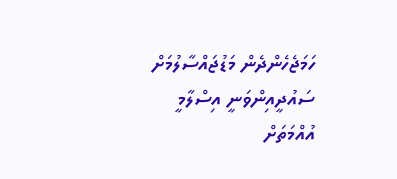ހަމަޖެހެންދެން މަޑުޖައްސާލުމަށް ސައުދީއިންވަނީ އިސްލާމީ އުއްމަތަށް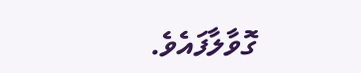ގޮވާލާފައެވެ.